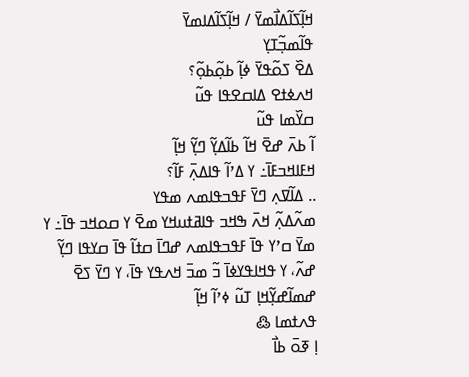ߞߊ߲߬ߖߊ߬ߡߊ߯ߘߌ߫ / ߞߊ߲߬ߖߊ߬ߡߊߘߌ߫
ߟߊ߬ߘߏ߲߬ߠߌ߲
ߡߐ߰ ߖߋ߬ߟߌ߫ ߦߊ߲߬ ߕߋ߲߬ߕߋ߲߬؟
ߞߍߦߙߐ ߡߊߛߐߟߊ ߟߎ߬
ߛߌ߰ߘߊ ߟߎ߬
ߊ߬ ߕߍ߫ ߝߐ߫ ߞߊ߬ ߕߊ߬ߡߌ߲߬ ߣߌ߲߬ ߞߊ߲߬
ߞߓߊߞߏߓߊ߫߸ ߌ ߡߴߊ߬ ߟߊߡߍ߲߫ ߓߊ߬؟
.. ߡߊ߬ߜߍ߲ ߣߌ߫ ߓߟߏߟߊߘߍ ߘߟߌ
ߘߍ߬ߡߍ߲߬ ߞߍ߫ ߒߞߏ ߟߊߥߙߎߞߌ ߘߐ߫ ߌ ߛߋߞߏ ߟߊ߫߸ ߌ ߘߌ߫ ߛߴߌ ߟߊ߫ ߓߟߏߟߊߘߍ ߝߣߊ߫ ߛߙߊ߬ ߟߊ߫ ߛߌߟߊ ߣߌ߲߬ ߝߍ߬، ߌ ߟߞߊߟߌߦߊ߫ ߏ߬ ߘߏ߫ ߞߍߟߌ ߟߊ߫، ߌ ߣߌ߫ ߖߐ߫
ߝߘߊ߬ߝߌ߲߬ߞߊ߲ ߠߎ߬ ߦߴߊ߬ ߞߊ߲߬
ߟߍߙߘߊ ߷
ߊ߲ ߧߋ߫ ߕߊ߯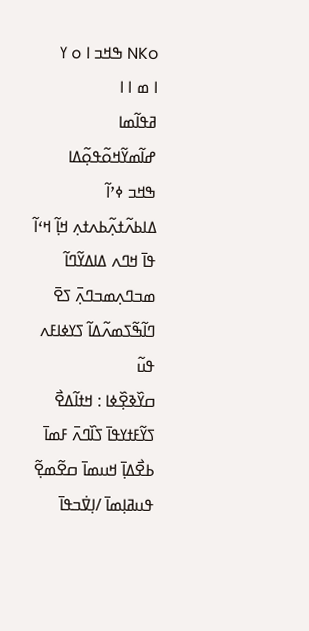NKo ߒߞߏ ߊ ߋ ߌ
ߊ ߘ ߊ ߊ
ߥߟߊ߬ߘߊ
ߝߊ߬ߘߌ߬ߞߋ߬ߟߋ߲߬ߡߊ
ߒߞߏ ߦߴߊ߬ ߡߊߕߍ߬ߙߍ߲߬ߕߍߙߍ߲ ߞߊ߲߬ ߞߵߊ߬ ߟߊ߫ ߞߣߍ ߡߊߡߌ߬ߣߊ߬ ߘߏߣߍ߲ߘߏߣߍ߲߫ ߖߐ߫
ߣߊ߬ߒ߬ߖߘߍ߬ߡߊ߬ ߖߌߦߊߓߍ ߟߎ߬
ߛߌ߰ߢߐ߲߰ߦߊ : ߞߙߊ߬ߡߐ߯ ߖߌ߬ߓߙߌߟߊ߫ ߖߊ߰ߣߍ߫ ߓߘߊ߫ ߕߐ߯ߡߊ߲߫ ߞߎߘߊ߫ ߛߐ߬ߘߐ߲߬ ߟߎߥߊ߲ߘߊ߫ /ߊ߲ߜ߭ߏߟߊ߫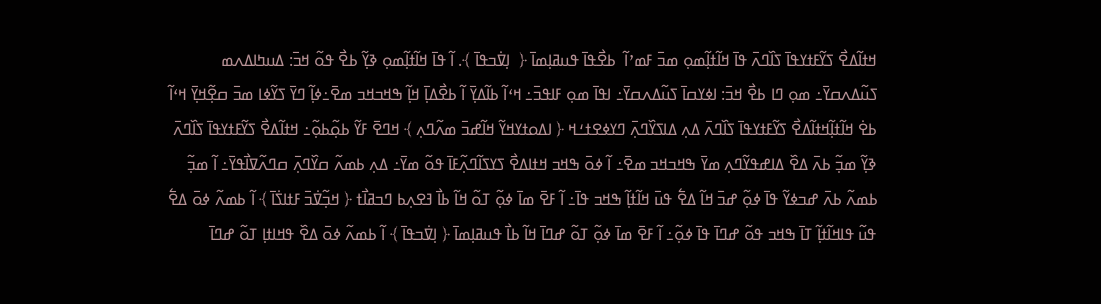ߞߙߊ߬ߡߐ߯ ߖߌ߬ߓߙߌߟߊ߫ ߖߊ߰ߣߍ߫ ߟߊ߫ ߞߊ߬ߙߊ߲߬ߘߋ߲ ߘߏ߫ ߓߘߴߊ߬  ߕߐ߯ߟߊ߫ ߟߎߥߊ߲ߘߊ߫ ﴿  ߊ߲ߜ߭ߏߟߊ߫ ﴾. ߊ߬ ߟߊ߫ ߞߊ߬ߙߊ߲߬ߘߋ߲ ߢߌ߲߬ ߕߐ߯ ߟߋ߬ ߞߏ߫: ߡߎߤߊߡߍߘ ߖߎ߬ߡߍߛߌ߫߸ ߘߋ߲ ߣߊ ߕߐ߯ ߞߏ߫: ߊߦߌߛߊ߫ ߖߎ߬ߡߍߛߌ߫߸ ߊߟߊ߫ ߘߋ߲ ߓߊߟߏ߫߸ ߞߵߊ߬ ߕߊ߬ߡߌ߲߫ ߊ߬ ߕߐ߯ߡߊ߲߫ ߞߊ߲߬ ߒߞߏߞߏ ߘߐ߫߸ߦߊ߲߬ ߣߌ߫ ߖߌ߬ߦߊ ߘߏ߫ ߛߐ߲߬ߞߌ߲߫ ߞߵߊ߬ ߕߐ߭ ߞߊ߬ߙߊ߲߬ߞߙߊ߬ߡߐ߯ ߖߌ߬ߓߙߌߟߊ߫ ߖߊ߰ߣߍ߫ ߡߍ߲ ߡߊߖߌ߰ߣߍ߲߫ ߣߌߦߐߙߑߞ ﴿ ߊߡߋߙߌߞߌ߬ ߞߊ߬ߝߏ߫ ߘߍ߬ߣߍ߲ ﴾ ߞߣߐ߫ ߓߌ߬ ߕߋ߲߬ߕߋ߲߬߸ ߞߙߊ߬ߡߐ߯ ߖߌ߬ߓߙߌߟߊ߫ ߖߊ߰ߣߍ߫ ߢߌ߲߬ ߘߏ߲߬ ߕߍ߫ ߡߐ߰ ߡߊߝߟߌ߬ߣߍ߲ ߘߌ߫ ߒߞߏߞߏ ߘߐ߫߸ ߊ߬ ߦߋ߫ ߒߞߏ ߞߙߊߡߐ߯ ߖߌߖߊ߬ߣߍ߲߬ߓߊ߫ ߟߋ߬ ߘߌ߫߸ ߡߍ߲ ߕߘߍ߬ ߛߌ߰ߣߍ߲߫ ߛߣߍ߬ߜߊ߯ߟߌ߫߸ ߊ߬ ߘߏ߲߬ ߕߘߍ߬ ߕߍ߫ ߝߏߦߌ߬ ߟߊ߫ ߦߋ߲߬ ߝߏ߫ ߞߊ߬ ߡߐ߱ ߟߎ߫ ߞߊ߬ߙߊ߲߬ ߒߞߏ ߟߊ߫߸ ߊ߬ ߓߐ߫ ߘߊ߫ ߦߋ߲߬ ߠߋ߬ ߞߊ߬ ߕߊ߯ ߔߐߍ߲ߕ ߣߏߥߊ߯ߙ ﴿ ߞߏ߲߬ߜ߭ߏ߫ ߓߙߊߖ߭ߊ߫ ﴾ ߊ߬ ߕߘߍ߬ ߦߋ߫ ߡߐ߱ ߟߎ߬ ߟߊߞߊ߬ߙߊ߲߬ ߠߊ߫ ߒߞߏ ߟߋ߬ ߝߣߊ߫ ߟߊ߫ ߦߋ߲߬߸ ߊ߬ ߓߐ߫ ߘߊ߫ ߦߋ߲߬ ߠߋ߬ ߝߣߊ߫ ߞߊ߬ ߕߊ߯ ߟߎߥߊ߲ߘߊ߫ ﴿ ߊ߲ߜ߭ߏߟߊ߫ ﴾ ߊ߬ ߕߘߍ߬ ߦߋ߫ ߡߐ߰ ߟߞߊߙߊ߲ ߠߋ߬ ߝߣߊ߫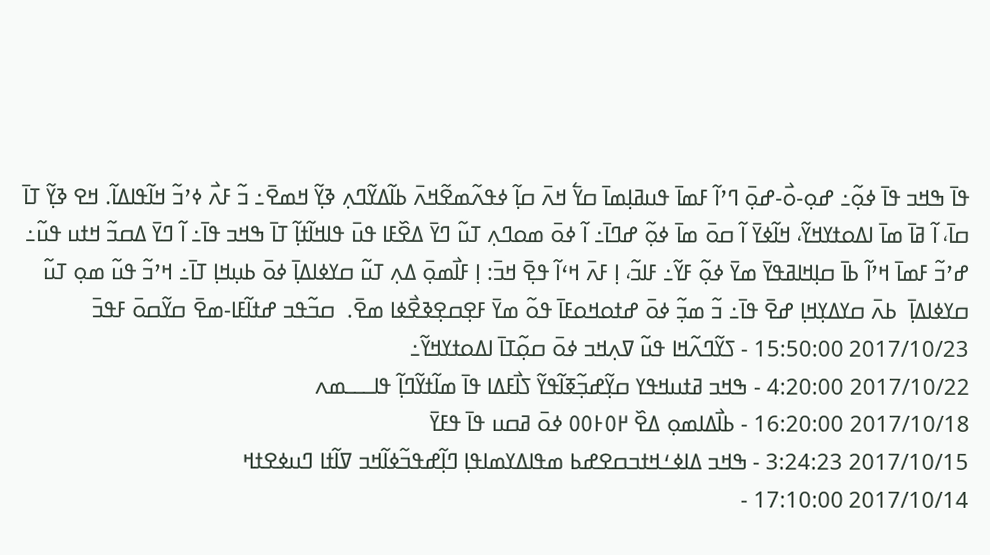ߟߊ߫ ߒߞߏ ߟߊ߫ ߦߋ߲߬߸ ߝߋ߲-ߋ߯-ߝߋ߲߫ ߣߴߊ߬ ߓߘߊ߫ ߟߎߥߊ߲ߘߊ߫ ߛߌ߱ ߞߍ߫ ߛߊ߲߬ ߦߟߍ߬ߘߐ߬ߞߍ߫ ߕߊ߬ߡߌ߬ߣߍ߲ ߢߌ߲߬ ߞߘߐ߫߸ ߏ߬ ߓߍ߯ ߦߴߏ߬ ߞߊ߬ߟߊߡߊ߬. ߞߐ ߢߌ߲߬ ߠߊ߫ ߛߊ߫، ߊ߬ ߥߊ߫ ߘߊ߫ ߊߡߋߙߌߞߌ߬، ߞߊ߬ߦߌ߫ ߊ߬ ߛߋ߫ ߘߊ߫ ߦߋ߲߬ ߝߣߊ߫߸ ߊ߬ ߦߋ߫ ߘߋߣߍ߲ ߠߎ߬ ߣߌ߫ ߡߐ߰ߓߊ ߟߎ߫ ߟߊߞߊ߬ߙߊ߲߬ ߠߊ߫ ߒߞߏ ߟߊ߫߸ ߊ߬ ߣߌ߫ ߡߛߏ߬ ߞߙߎ ߟߎ߬߸ ߝߴߏ߬ ߓߘߊ߫ ߞߴߊ߬ ߕߊ߫ ߛߊ߲ߞߊߥߟߌ߫ ߘߌ߫ ߦߋ߲߬ ߓߌ߬߸ ߓߊߏ߬، ߊ߲ ߓߍ߫ ߞߵߊ߬ ߟߐ߲߫ ߞߏ߫: ߊ߲ ߓߊ߯ߘߋ߲߫ ߡߍ߲ ߠߎ߬ ߛߌߦߊߡߊ߲߫ ߦߋ߫ ߕߎ߲ߞߊ߲ ߠߊ߫߸ ߞߴߏ߬ ߟߎ߬ ߘߋ߲ ߠߎ߬ ߛߌߦߊߡߊ߲߫  ߕߍ߫ ߛߌߡߌ߲ߞߊ߲ ߝߐ߫ ߟߊ߫߸ ߏ߬ ߘߏ߲߬ ߦߋ߫ ߝߙߋߞߋߓߊ߫ ߟߋ߬ ߘߌ߫ ߓߐ߲ߛߐ߲ߢߐ߯ߦߊ ߘߐ߫.  ߛߏ߬ߟߏ ߝߙߊ߬ߓߊ-ߘߐ߫ ߛߌ߬ߛߋ߫ ߓߟߏ߫
2017/10/23 15:50:00 - ߖߌ߬ߣߍ߬ߞߊ ߟߎ߬ ߜߍ߲ߞߏ ߦߋ߫ ߛߋ߲߬ߠߊ߫ ߊߡߋߙߌߞߌ߬߸
2017/10/22 4:20:00 - ߒߞߏ ߥߙߎߞߟߌ ߛߌ߲߬ߝߏ߲߬ߧߊ߬ߟߌ߬ ߖߊ߯ߓߡߊ ߟߊ߫ ߘߊ߬ߙߌ߬ߣߊ߲߬ ߟߊߺߺߺߘߍ
2017/10/18 16:20:00 - ߕߊ߯ߡߊߘߋ߲ ߡߐ߰ ߂߀߅߀߀ ߦߋ߫ ߥߛߎ ߟߊ߫ ߟߓߌ߫
2017/10/15 3:24:23 - ߒߞߏ ߡߊߦߑߞߙߏߛߐߝߕ ߘߟߊߡߌߘߊߟߊ߲ ߣߊ߲߬ߝߟߏ߬ߦߊ߬ߞߏ ߜߊ߬ߙߊ ߣߎߦߐߙߞ
2017/10/14 17:10:00 -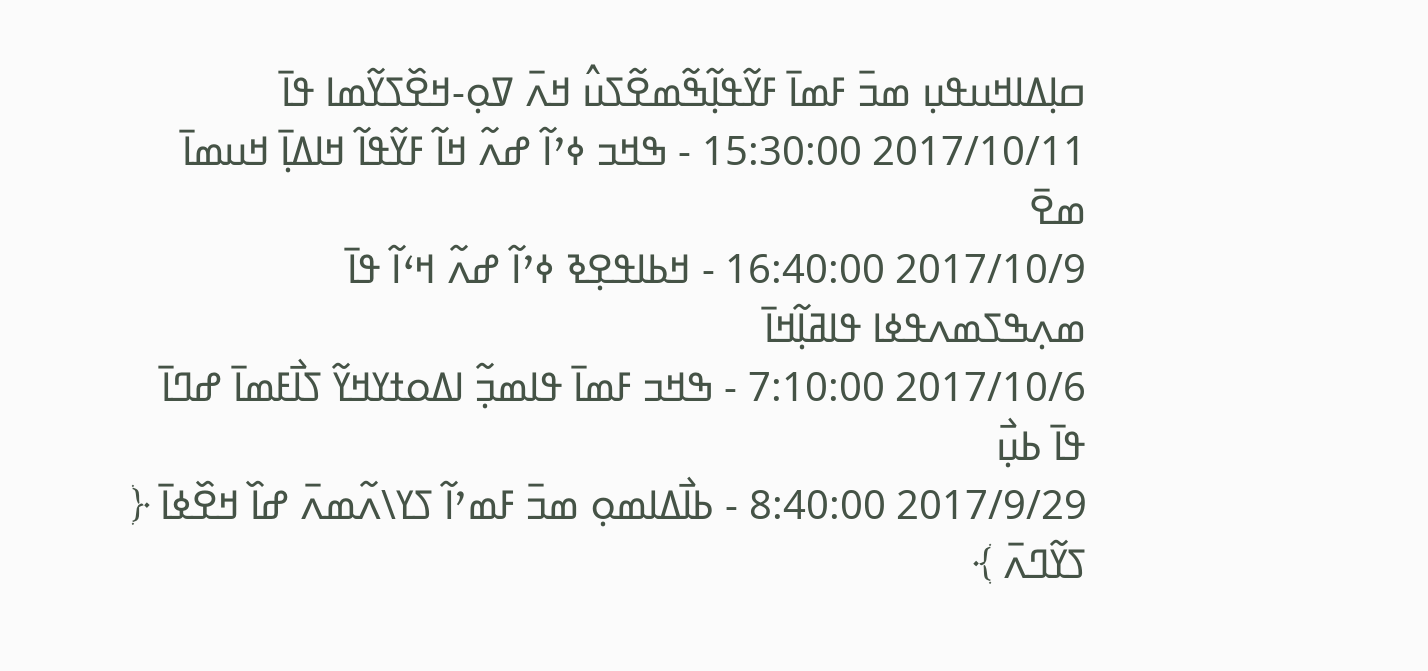ߛߊ߲ߡߊߞߎߟߎ߲ ߘߏ߫ ߓߘߊ߫ ߓߌ߬ߟߊ߲߬ߒ߬ߘߐ߬ߖߎ߮ ߞߍ߫ ߜߋ߲-ߞߐ߰ߖߌ߬ߘߊ ߟߊ߫
2017/10/11 15:30:00 - ߒߞߏ ߦߴߊ߬ ߝߍ߬ ߞߊ߬ ߓߌ߬ߟߊ߬ ߞߊߡߊ߲߫ ߞߎߘߊ߫ ߘߐ߫
2017/10/9 16:40:00 - ߞߕߊߟߐ߲ߢ ߦߴߊ߬ ߝߍ߬ ߞߵߊ߬ ߟߊ߫ ߘߍ߲ߒߖߘߍߟߦߊ ߟߊߥߊ߲߬ߞߊ߫
2017/10/6 7:10:00 - ߒߞߏ ߓߘߊ߫ ߟߊߘߏ߲߬ ߊߡߋߙߌߞߌ߬ ߖߊ߯ߓߘߊ߫ ߝߣߊ߫ ߟߊ߫ ߕߎ߲߯
2017/9/29 8:40:00 - ߕߊ߯ߡߊߘߋ߲ ߘߏ߫ ߓߘߴߊ߬ ߖߌ\ߍ߬ߘߍ߫ ߝߊ߰ ߞߐ߰ߦߊ߫ ﴿ ߖߌ߬ߣߍ߫ ﴾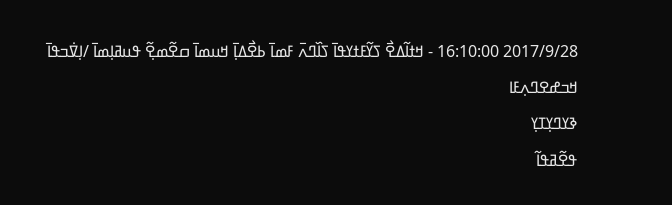2017/9/28 16:10:00 - ߞߙߊ߬ߡߐ߯ ߖߌ߬ߓߙߌߟߊ߫ ߖߊ߰ߣߍ߫ ߓߘߊ߫ ߕߐ߯ߡߊ߲߫ ߞߎߘߊ߫ ߛߐ߬ߘߐ߲߬ ߟߎߥߊ߲ߘߊ߫ /ߊ߲ߜ߭ߏߟߊ߫
ߞߏߝߐߣߍ߲ߓߊ
ߢߌߣߌ߲ߠߌ߲
ߟߐ߬ߥߟߊ߬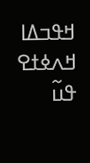ߞߟߏߡߊ
ߞߍߦߙߐ ߟߎ߬